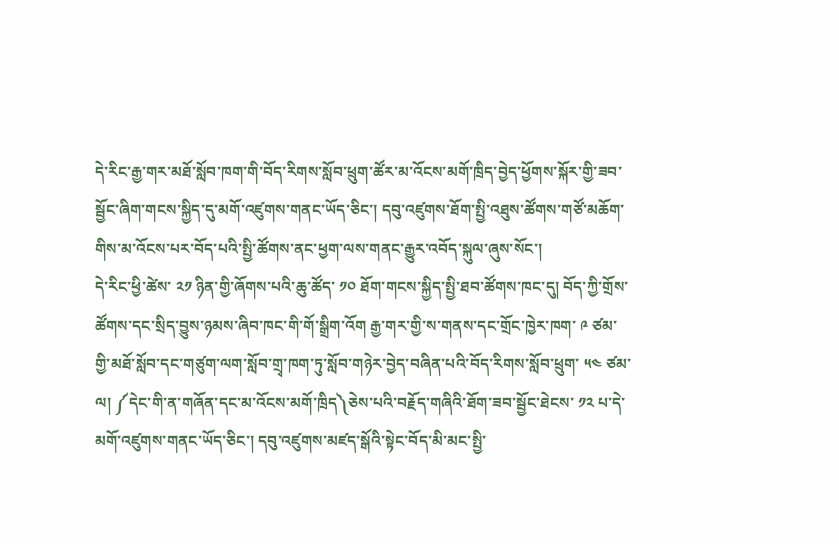དེ་རིང་རྒྱ་གར་མཐོ་སློབ་ཁག་གི་བོད་རིགས་སློབ་ཕྲུག་ཚོར་མ་འོངས་མགོ་ཁྲིད་བྱེད་ཕྱོགས་སྐོར་གྱི་ཟབ་སྦྱོང་ཞིག་གངས་སྐྱིད་དུ་མགོ་འཛུགས་གནང་ཡོད་ཅིང་། དབུ་འཛུགས་ཐོག་སྤྱི་འཐུས་ཚོགས་གཙོ་མཆོག་གིས་མ་འོངས་པར་བོད་པའི་སྤྱི་ཚོགས་ནང་ཕྱག་ལས་གནང་རྒྱུར་འབོད་སྐུལ་ཞུས་སོང་།
དེ་རིང་ཕྱི་ཚེས་ ༢༡ ཉིན་གྱི་ཞོགས་པའི་ཆུ་ཚོད་ ༡༠ ཐོག་གངས་སྐྱིད་སྤྱི་ཐབ་ཚོགས་ཁང་དུ། བོད་ཀྱི་གྲོས་ཚོགས་དང་སྲིད་བྱུས་ཉམས་ཞིབ་ཁང་གི་གོ་སྒྲིག་འོག རྒྱ་གར་གྱི་ས་གནས་དང་གྲོང་ཁྱེར་ཁག་ ༩ ཙམ་གྱི་མཐོ་སློབ་དང་གཙུག་ལག་སློབ་གྲྭ་ཁག་ཏུ་སློབ་གཉེར་བྱེད་བཞིན་པའི་བོད་རིགས་སློབ་ཕྲུག་ ༥༤ ཙམ་ལ། ༼དེང་གི་ན་གཞོན་དང་མ་འོངས་མགོ་ཁྲིད༽ཅེས་པའི་བརྗོད་གཞིའི་ཐོག་ཟབ་སྦྱོང་ཐེངས་ ༡༢ པ་དེ་མགོ་འཛུགས་གནང་ཡོད་ཅིང་། དབུ་འཛུགས་མཛད་སྒོའི་སྟེང་བོད་མི་མང་སྤྱི་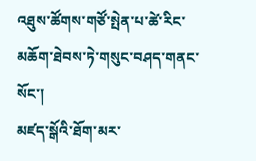འཐུས་ཚོགས་གཙོ་སྤེན་པ་ཚེ་རིང་མཆོག་ཐེབས་ཏེ་གསུང་བཤད་གནང་སོང་།
མཛད་སྒོའི་ཐོག་མར་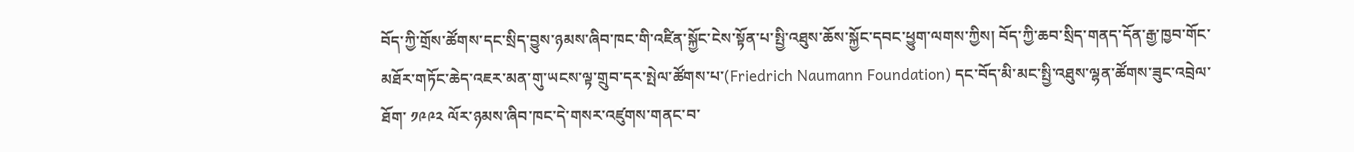བོད་ཀྱི་གྲོས་ཚོགས་དང་སྲིད་བྱུས་ཉམས་ཞིབ་ཁང་གི་འཛིན་སྐྱོང་ངེས་སྟོན་པ་སྤྱི་འཐུས་ཆོས་སྐྱོང་དབང་ཕྱུག་ལགས་ཀྱིས། བོད་ཀྱི་ཆབ་སྲིད་གནད་དོན་རྒྱ་ཁྱབ་གོང་མཐོར་གཏོང་ཆེད་འཇར་མན་གུ་ཡངས་ལྟ་གྲུབ་དར་སྤེལ་ཚོགས་པ་(Friedrich Naumann Foundation) དང་བོད་མི་མང་སྤྱི་འཐུས་ལྷན་ཚོགས་ཟུང་འབྲེལ་ཐོག་ ༡༩༩༢ ལོར་ཉམས་ཞིབ་ཁང་དེ་གསར་འཛུགས་གནང་བ་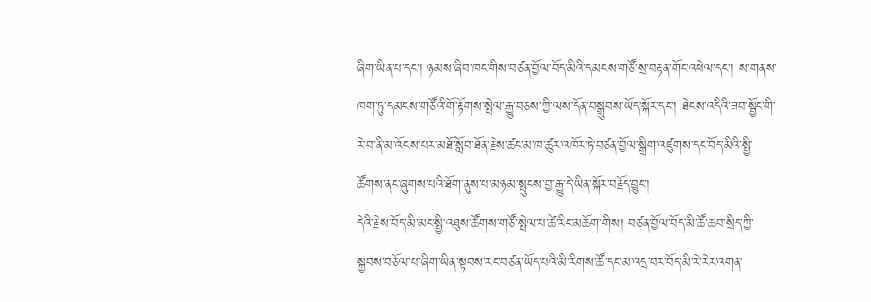ཞིག་ཡིན་པ་དང་། ཉམས་ཞིབ་ཁང་གིས་བཙན་བྱོལ་བོད་མིའི་དམངས་གཙོ་སྲ་བརྟན་གོང་འཕེལ་དང་། ས་གནས་ཁག་ཏུ་དམངས་གཙོའི་གོ་རྟོགས་སྤེལ་རྒྱུ་བཅས་ཀྱི་ལས་དོན་བསྒྲུབས་ཡོད་སྐོར་དང་། ཐེངས་འདིའི་ཟབ་སྦྱོང་གི་རེ་བ་ནི་མ་འོངས་པར་མཐོ་སློབ་ཐོན་རྗེས་ཚང་མ་ཁ་ཚུར་འཁོར་ཏེ་བཙན་བྱོལ་སྒྲིག་འཛུགས་དང་བོད་མིའི་སྤྱི་ཚོགས་ནང་ཞུགས་པའི་ཐོག་ནུས་པ་མཉམ་སྤུངས་བྱ་རྒྱུ་དེ་ཡིན་སྐོར་བརྗོད་བྱུང་།
དེའི་རྗེས་བོད་མི་མང་སྤྱི་འཐུས་ཚོགས་གཙོ་སྤེལ་པ་ཚེ་རིང་མཆོག་གིས། བཙན་བྱོལ་བོད་མི་ཚོ་ཆབ་སྲིད་ཀྱི་སྐྱབས་བཅོལ་པ་ཞིག་ཡིན་སྟབས་རང་བཙན་ཡོད་པའི་མི་རིགས་ཚོ་དང་མ་འདྲ་བར་བོད་མི་རེ་རེར་འགན་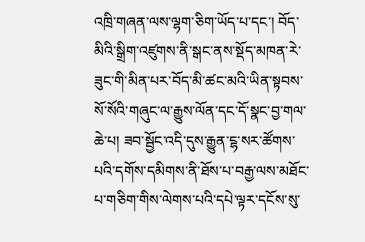འཁྲི་གཞན་ལས་ལྷག་ཅིག་ཡོད་པ་དང་། བོད་མིའི་སྒྲིག་འཛུགས་ནི་སྒང་ནས་སྡོད་མཁན་རེ་ཟུང་གི་མིན་པར་བོད་མི་ཚང་མའི་ཡིན་སྟབས་སོ་སོའི་གཞུང་ལ་རྒྱུས་ལོན་དང་དོ་སྣང་བྱ་གལ་ཆེ་པ། ཟབ་སྦྱོང་འདི་དུས་རྒྱུན་ངྷ་སར་ཚོགས་པའི་དགོས་དམིགས་ནི་ཐོས་པ་བརྒྱ་ལས་མཐོང་པ་གཅིག་གིས་ལེགས་པའི་དཔེ་ལྟར་དངོས་སུ་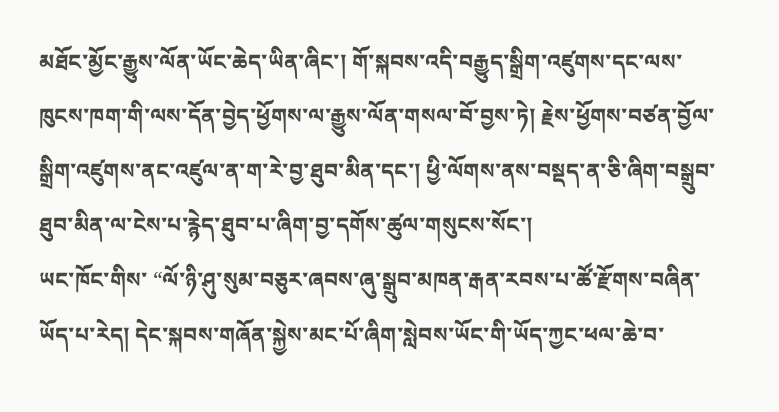མཐོང་མྱོང་རྒྱུས་ལོན་ཡོང་ཆེད་ཡིན་ཞིང་། གོ་སྐབས་འདི་བརྒྱུད་སྒྲིག་འཛུགས་དང་ལས་ཁུངས་ཁག་གི་ལས་དོན་བྱེད་ཕྱོགས་ལ་རྒྱུས་ལོན་གསལ་བོ་བྱས་ཏེ། རྗེས་ཕྱོགས་བཙན་བྱོལ་སྒྲིག་འཛུགས་ནང་འཛུལ་ན་ག་རེ་བྱ་ཐུབ་མིན་དང་། ཕྱི་ལོགས་ནས་བསྡད་ན་ཅི་ཞིག་བསྒྲུབ་ཐུབ་མིན་ལ་ངེས་པ་རྙེད་ཐུབ་པ་ཞིག་བྱ་དགོས་ཚུལ་གསུངས་སོང་།
ཡང་ཁོང་གིས་ “ལོ་ཉི་ཤུ་སུམ་བཅུར་ཞབས་ཞུ་སྒྲུབ་མཁན་རྒན་རབས་པ་ཚོ་རྫོགས་བཞིན་ཡོད་པ་རེད། དེང་སྐབས་གཞོན་སྐྱེས་མང་པོ་ཞིག་སླེབས་ཡོང་གི་ཡོད་ཀྱང་ཕལ་ཆེ་བ་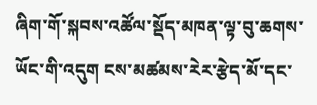ཞིག་གོ་སྐབས་འཚོལ་སྡོད་མཁན་ལྟ་བུ་ཆགས་ཡོང་གི་འདུག ངས་མཚམས་རེར་རྩེད་མོ་དང་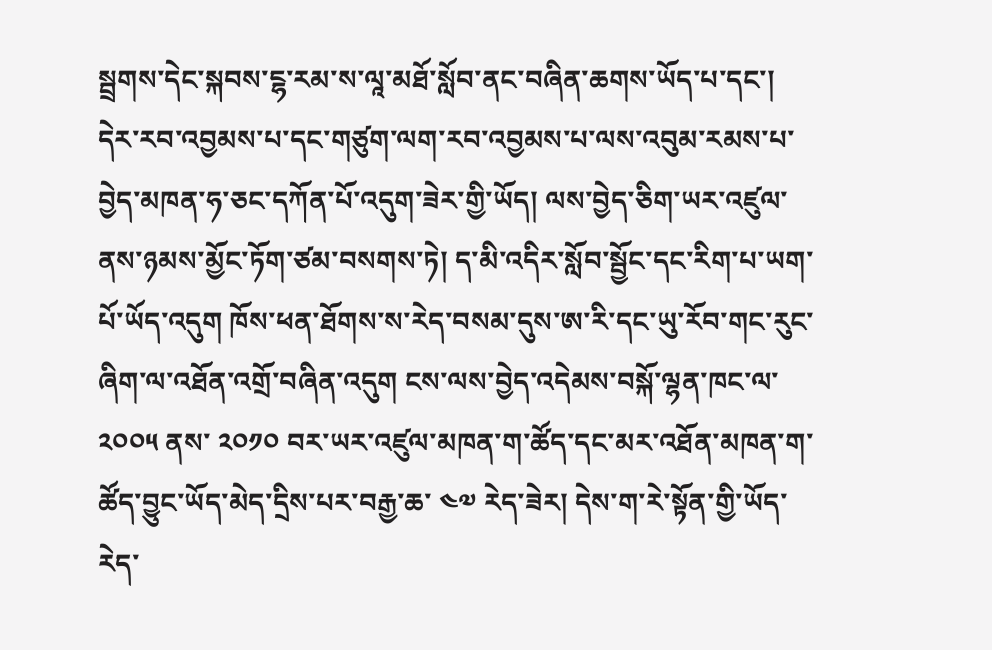སྦྲགས་དེང་སྐབས་ངྷ་རམ་ས་ལཱ་མཐོ་སློབ་ནང་བཞིན་ཆགས་ཡོད་པ་དང་། དེར་རབ་འབྱམས་པ་དང་གཙུག་ལག་རབ་འབྱམས་པ་ལས་འབུམ་རམས་པ་བྱེད་མཁན་ཧ་ཅང་དཀོན་པོ་འདུག་ཟེར་གྱི་ཡོད། ལས་བྱེད་ཅིག་ཡར་འཛུལ་ནས་ཉམས་མྱོང་ཏོག་ཙམ་བསགས་ཏེ། ད་མི་འདིར་སློབ་སྦྱོང་དང་རིག་པ་ཡག་པོ་ཡོད་འདུག ཁོས་ཕན་ཐོགས་ས་རེད་བསམ་དུས་ཨ་རི་དང་ཡུ་རོབ་གང་རུང་ཞིག་ལ་འཐོན་འགྲོ་བཞིན་འདུག ངས་ལས་བྱེད་འདེམས་བསྐོ་ལྷན་ཁང་ལ་ ༢༠༠༥ ནས་ ༢༠༡༠ བར་ཡར་འཛུལ་མཁན་ག་ཚོད་དང་མར་འཐོན་མཁན་ག་ཚོད་བྱུང་ཡོད་མེད་དྲིས་པར་བརྒྱ་ཆ་ ༤༧ རེད་ཟེར། དེས་ག་རེ་སྟོན་གྱི་ཡོད་རེད་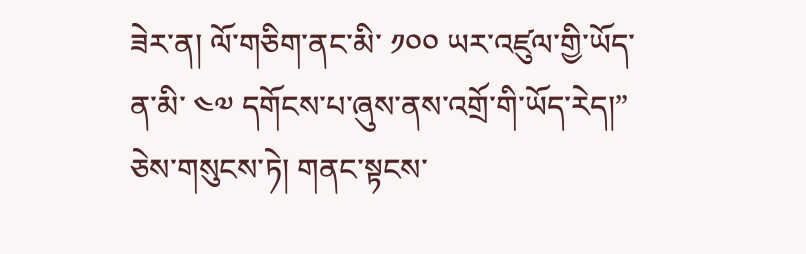ཟེར་ན། ལོ་གཅིག་ནང་མི་ ༡༠༠ ཡར་འཛུལ་གྱི་ཡོད་ན་མི་ ༤༧ དགོངས་པ་ཞུས་ནས་འགྲོ་གི་ཡོད་རེད།” ཅེས་གསུངས་ཏེ། གནང་སྟངས་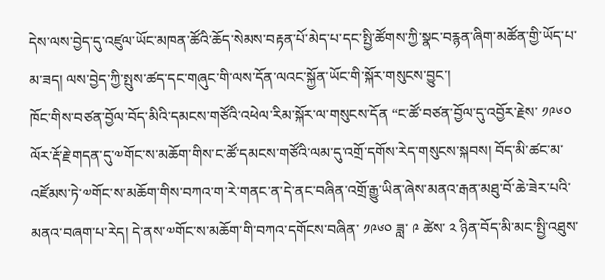དེས་ལས་བྱེད་དུ་འཛུལ་ཡོང་མཁན་ཚོའི་ཆོད་སེམས་བརྟན་པོ་མེད་པ་དང་སྤྱི་ཚོགས་ཀྱི་སྣང་བརྙན་ཞིག་མཚོན་གྱི་ཡོད་པ་མ་ཟད། ལས་བྱེད་ཀྱི་སྤུས་ཚད་དང་གཞུང་གི་ལས་དོན་ལའང་སྐྱོན་ཡོང་གི་སྐོར་གསུངས་བྱུང་།
ཁོང་གིས་བཙན་བྱོལ་བོད་མིའི་དམངས་གཙོའི་འཕེལ་རིམ་སྐོར་ལ་གསུངས་དོན “ང་ཚོ་བཙན་བྱོལ་དུ་འབྱོར་རྗེས་ ༡༩༦༠ ལོར་རྡོ་རྗེ་གདན་དུ་༧གོང་ས་མཆོག་གིས་ང་ཚོ་དམངས་གཙོའི་ལམ་དུ་འགྲོ་དགོས་རེད་གསུངས་སྐབས། བོད་མི་ཚང་མ་འཛོམས་ཏེ་༧གོང་ས་མཆོག་གིས་བཀའ་ག་རེ་གནང་ན་དེ་ནང་བཞིན་འགྲོ་རྒྱུ་ཡིན་ཞེས་མནའ་རྒན་མཐུ་བོ་ཆེ་ཟེར་པའི་མནའ་བཞག་པ་རེད། དེ་ནས་༧གོང་ས་མཆོག་གི་བཀའ་དགོངས་བཞིན་ ༡༩༦༠ ཟླ་ ༩ ཚེས་ ༢ ཉིན་བོད་མི་མང་སྤྱི་འཐུས་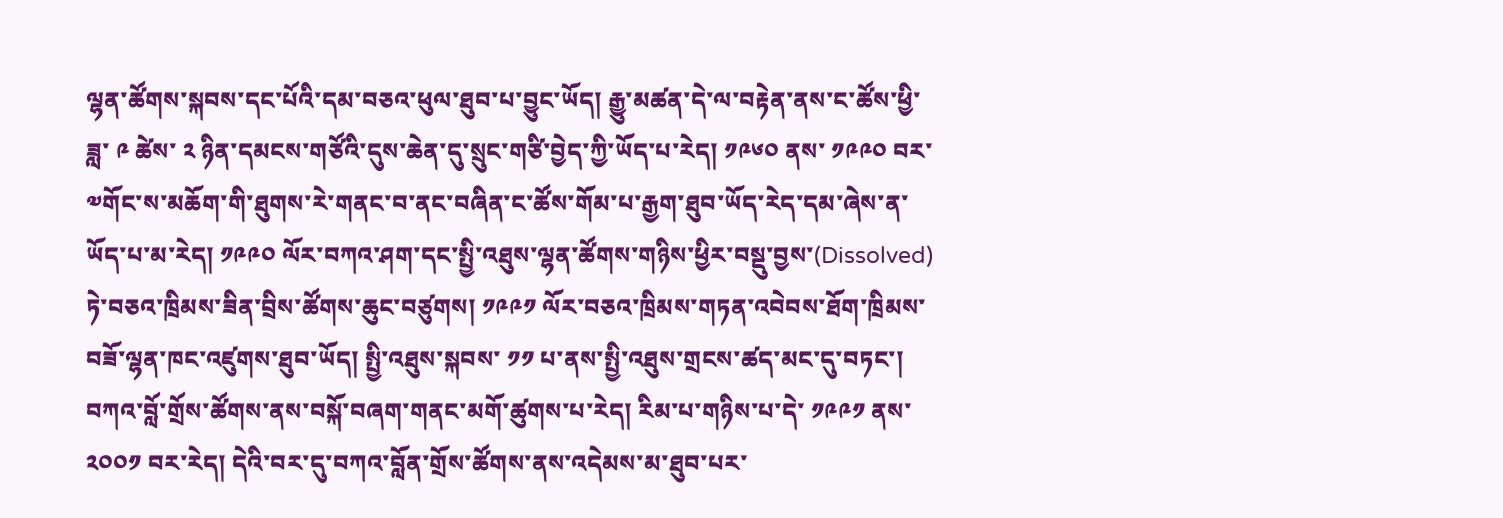ལྷན་ཚོགས་སྐབས་དང་པོའི་དམ་བཅའ་ཕུལ་ཐུབ་པ་བྱུང་ཡོད། རྒྱུ་མཚན་དེ་ལ་བརྟེན་ནས་ང་ཚོས་ཕྱི་ཟླ་ ༩ ཚེས་ ༢ ཉིན་དམངས་གཙོའི་དུས་ཆེན་དུ་སྲུང་གཙི་བྱེད་ཀྱི་ཡོད་པ་རེད། ༡༩༦༠ ནས་ ༡༩༩༠ བར་༧གོང་ས་མཆོག་གི་ཐུགས་རེ་གནང་བ་ནང་བཞིན་ང་ཚོས་གོམ་པ་རྒྱག་ཐུབ་ཡོད་རེད་དམ་ཞེས་ན་ཡོད་པ་མ་རེད། ༡༩༩༠ ལོར་བཀའ་ཤག་དང་སྤྱི་འཐུས་ལྷན་ཚོགས་གཉིས་ཕྱིར་བསྡུ་བྱས་(Dissolved) ཏེ་བཅའ་ཁྲིམས་ཟིན་བྲིས་ཚོགས་ཆུང་བཙུགས། ༡༩༩༡ ལོར་བཅའ་ཁྲིམས་གཏན་འབེབས་ཐོག་ཁྲིམས་བཟོ་ལྷན་ཁང་འཛུགས་ཐུབ་ཡོད། སྤྱི་འཐུས་སྐབས་ ༡༡ པ་ནས་སྤྱི་འཐུས་གྲངས་ཚད་མང་དུ་བཏང་། བཀའ་བློ་གྲོས་ཚོགས་ནས་བསྐོ་བཞག་གནང་མགོ་ཚུགས་པ་རེད། རིམ་པ་གཉིས་པ་དེ་ ༡༩༩༡ ནས་ ༢༠༠༡ བར་རེད། དེའི་བར་དུ་བཀའ་བློན་གྲོས་ཚོགས་ནས་འདེམས་མ་ཐུབ་པར་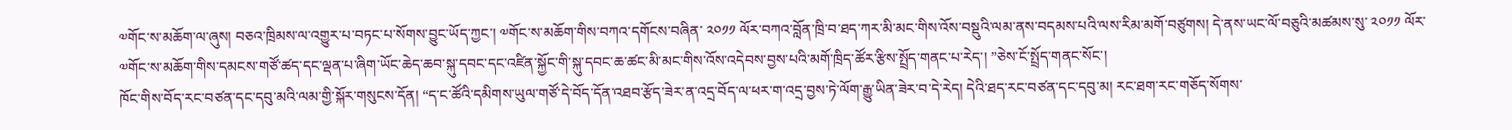༧གོང་ས་མཆོག་ལ་ཞུས། བཅའ་ཁྲིམས་ལ་འགྱུར་པ་བཏང་པ་སོགས་བྱུང་ཡོད་ཀྱང་། ༧གོང་ས་མཆོག་གིས་བཀའ་དགོངས་བཞིན་ ༢༠༡༡ ལོར་བཀའ་བློན་ཁྲི་བ་ཐད་ཀར་མི་མང་གིས་འོས་བསྡུའི་ལམ་ནས་བདམས་པའི་ལས་རིམ་མགོ་བཙུགས། དེ་ནས་ཡང་ལོ་བཅུའི་མཚམས་སུ་ ༢༠༡༡ ལོར་༧གོང་ས་མཆོག་གིས་དམངས་གཙོ་ཚད་དང་ལྡན་པ་ཞིག་ཡོང་ཆེད་ཆབ་སྐུ་དབང་དང་འཛིན་སྐྱོང་གི་སྐུ་དབང་ཆ་ཚང་མི་མང་གིས་འོས་འདེབས་བྱས་པའི་མགོ་ཁྲིད་ཚོར་རྩིས་སྤྲོད་གནང་པ་རེད་། ”ཅེས་ངོ་སྤྲོད་གནང་སོང་།
ཁོང་གིས་བོད་རང་བཙན་དང་དབུ་མའི་ལམ་གྱི་སྐོར་གསུངས་དོན། “ད་ང་ཚོའི་དམིགས་ཡུལ་གཙོ་དེ་བོད་དོན་འཐབ་རྩོད་ཟེར་ན་འདྲ་བོད་ལ་ཕར་ག་འདྲ་བྱས་ཏེ་ལོག་རྒྱུ་ཡིན་ཟེར་བ་དེ་རེད། དེའི་ཐད་རང་བཙན་དང་དབུ་མ། རང་ཐག་རང་གཅོད་སོགས་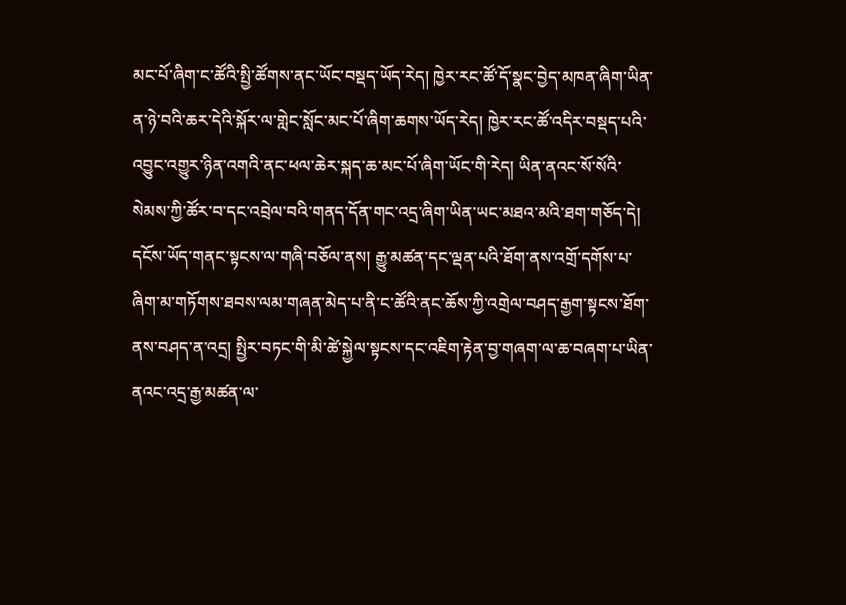མང་པོ་ཞིག་ང་ཚོའི་སྤྱི་ཚོགས་ནང་ཡོང་བསྡད་ཡོད་རེད། ཁྱེར་རང་ཚོ་དོ་སྣང་བྱེད་མཁན་ཞིག་ཡིན་ན་ཉེ་བའི་ཆར་དེའི་སྐོར་ལ་གླེང་སློང་མང་པོ་ཞིག་ཆགས་ཡོད་རེད། ཁྱེར་རང་ཚོ་འདིར་བསྡད་པའི་འབྱུང་འགྱུར་ཉིན་འགའི་ནང་ཕལ་ཆེར་སྐད་ཆ་མང་པོ་ཞིག་ཡོང་གི་རེད། ཡིན་ནའང་སོ་སོའི་སེམས་ཀྱི་ཚོར་བ་དང་འབྲེལ་བའི་གནད་དོན་གང་འདྲ་ཞིག་ཡིན་ཡང་མཐའ་མའི་ཐག་གཅོད་དེ། དངོས་ཡོད་གནང་སྟངས་ལ་གཞི་བཅོལ་ནས། རྒྱུ་མཚན་དང་ལྡན་པའི་ཐོག་ནས་འགྲོ་དགོས་པ་ཞིག་མ་གཏོགས་ཐབས་ལམ་གཞན་མེད་པ་ནི་ང་ཚོའི་ནང་ཆོས་ཀྱི་འགྲེལ་བཤད་རྒྱག་སྟངས་ཐོག་ནས་བཤད་ན་འདྲ། སྤྱིར་བཏང་གི་མི་ཚེ་སྐྱེལ་སྟངས་དང་འཇིག་རྟེན་བྱ་གཞག་ལ་ཆ་བཞག་པ་ཡིན་ནའང་འདྲ་རྒྱ་མཚན་ལ་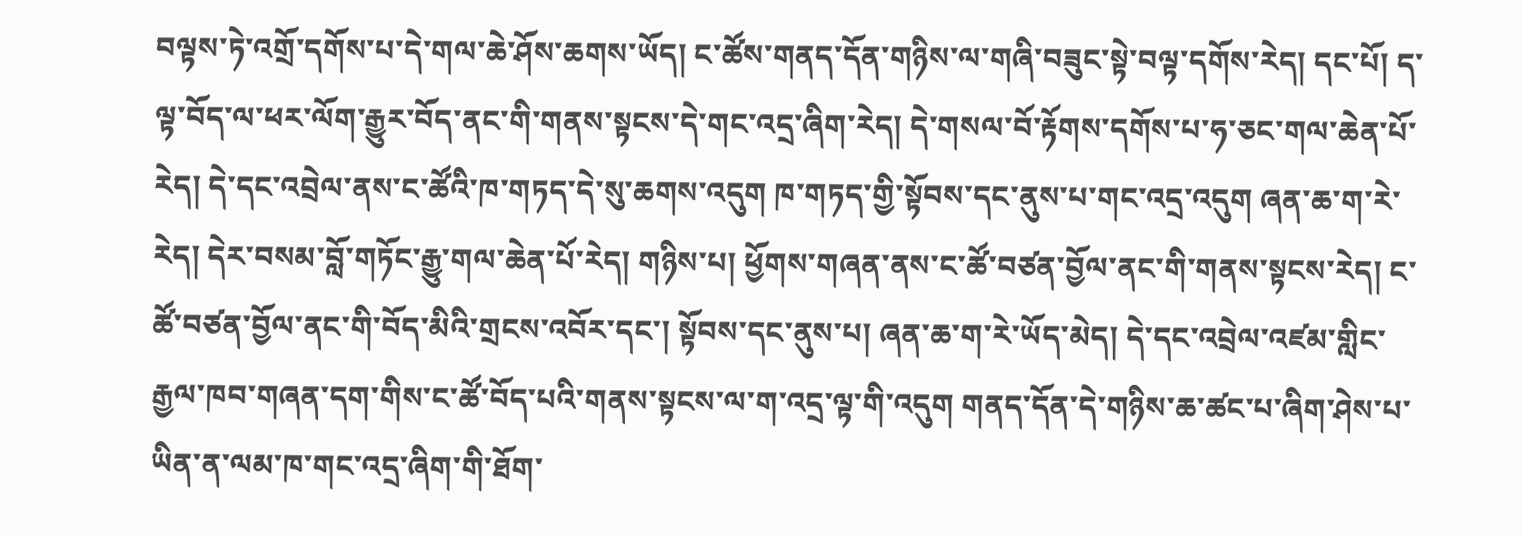བལྟས་ཏེ་འགྲོ་དགོས་པ་དེ་གལ་ཆེ་ཤོས་ཆགས་ཡོད། ང་ཚོས་གནད་དོན་གཉིས་ལ་གཞི་བཟུང་སྟེ་བལྟ་དགོས་རེད། དང་པོ། ད་ལྟ་བོད་ལ་ཕར་ལོག་རྒྱུར་བོད་ནང་གི་གནས་སྟངས་དེ་གང་འདྲ་ཞིག་རེད། དེ་གསལ་བོ་རྟོགས་དགོས་པ་ཧ་ཅང་གལ་ཆེན་པོ་རེད། དེ་དང་འབྲེལ་ནས་ང་ཚོའི་ཁ་གཏད་དེ་སུ་ཆགས་འདུག ཁ་གཏད་གྱི་སྟོབས་དང་ནུས་པ་གང་འདྲ་འདུག ཞན་ཆ་ག་རེ་རེད། དེར་བསམ་བློ་གཏོང་རྒྱུ་གལ་ཆེན་པོ་རེད། གཉིས་པ། ཕྱོགས་གཞན་ནས་ང་ཚོ་བཙན་བྱོལ་ནང་གི་གནས་སྟངས་རེད། ང་ཚོ་བཙན་བྱོལ་ནང་གི་བོད་མིའི་གྲངས་འབོར་དང་། སྟོབས་དང་ནུས་པ། ཞན་ཆ་ག་རེ་ཡོད་མེད། དེ་དང་འབྲེལ་འཛམ་གླིང་རྒྱལ་ཁབ་གཞན་དག་གིས་ང་ཚོ་བོད་པའི་གནས་སྟངས་ལ་ག་འདྲ་ལྟ་གི་འདུག གནད་དོན་དེ་གཉིས་ཆ་ཚང་པ་ཞིག་ཤེས་པ་ཡིན་ན་ལམ་ཁ་གང་འདྲ་ཞིག་གི་ཐོག་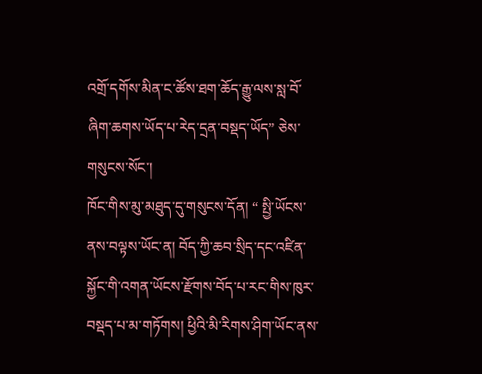འགྲོ་དགོས་མིན་ང་ཚོས་ཐག་ཆོད་རྒྱུ་ལས་སླ་བོ་ཞིག་ཆགས་ཡོད་པ་རེད་དྲན་བསྡད་ཡོད” ཅེས་གསུངས་སོང་།
ཁོང་གིས་མུ་མཐུད་དུ་གསུངས་དོན། “ སྤྱི་ཡོངས་ནས་བལྟས་ཡོང་ན། བོད་ཀྱི་ཆབ་སྲིད་དང་འཛིན་སྐྱོང་གི་འགན་ཡོངས་རྫོགས་བོད་པ་རང་གིས་ཁུར་བསྡད་པ་མ་གཏོགས། ཕྱིའི་མི་རིགས་ཤིག་ཡོང་ནས་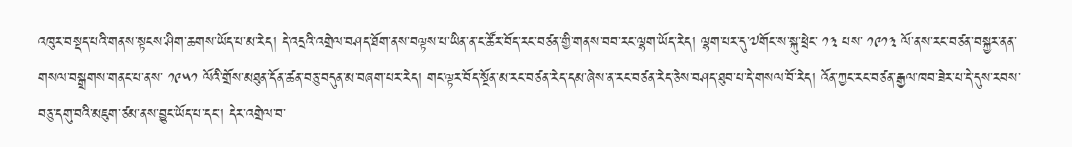འཁུར་བསྡད་པའི་གནས་སྟངས་ཤིག་ཆགས་ཡོད་པ་མ་རེད། དེ་འདྲའི་འགྲེལ་བཤད་ཐོག་ནས་བལྟས་པ་ཡིན་ན་ང་ཚོར་བོད་རང་བཙན་གྱི་གནས་བབ་རང་ལྷག་ཡོད་རེད། ལྷག་པར་དུ་༧གོང་ས་སྐུ་ཕྲེང་ ༡༣ པས་ ༡༩༡༣ ལོ་ནས་རང་བཙན་བསྐྱར་ནན་གསལ་བསྒྲགས་གནང་པ་ནས་ ༡༩༥༡ ལོའི་གྲོས་མཐུན་དོན་ཚན་བཅུ་བདུན་མ་བཞག་པར་རེད། གང་ལྟར་བོད་སྔོན་མ་རང་བཙན་རེད་དམ་ཞེས་ན་རང་བཙན་རེད་ཅེས་བཤད་ཐུབ་པ་དེ་གསལ་བོ་རེད། འོན་ཀྱང་རང་བཙན་རྒྱལ་ཁབ་ཟེར་པ་དེ་དུས་རབས་བཅུ་དགུ་བའི་མཇུག་ཙམ་ནས་བྱུང་ཡོད་པ་དང་། དེར་འགྲེལ་བ་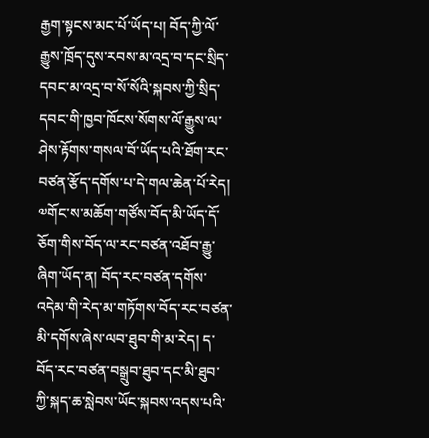རྒྱག་སྟངས་མང་པོ་ཡོད་པ། བོད་ཀྱི་ལོ་རྒྱུས་ཁྲོད་དུས་རབས་མ་འདྲ་བ་དང་སྲིད་དབང་མ་འདྲ་བ་སོ་སོའི་སྐབས་ཀྱི་སྲིད་དབང་གི་ཁྱབ་ཁོངས་སོགས་ལོ་རྒྱུས་ལ་ཤེས་རྟོགས་གསལ་བོ་ཡོད་པའི་ཐོག་རང་བཙན་རྩོད་དགོས་པ་དེ་གལ་ཆེན་པོ་རེད། ༧གོང་ས་མཆོག་གཙོས་བོད་མི་ཡོད་དོ་ཅོག་གིས་བོད་ལ་རང་བཙན་འཐོབ་རྒྱུ་ཞིག་ཡོད་ན། བོད་རང་བཙན་དགོས་འདེམ་གི་རེད་མ་གཏོགས་བོད་རང་བཙན་མི་དགོས་ཞེས་ལབ་ཐུབ་གི་མ་རེད། ད་བོད་རང་བཙན་བསྒྲུབ་ཐུབ་དང་མི་ཐུབ་ཀྱི་སྐད་ཆ་སླེབས་ཡོང་སྐབས་འདས་པའི་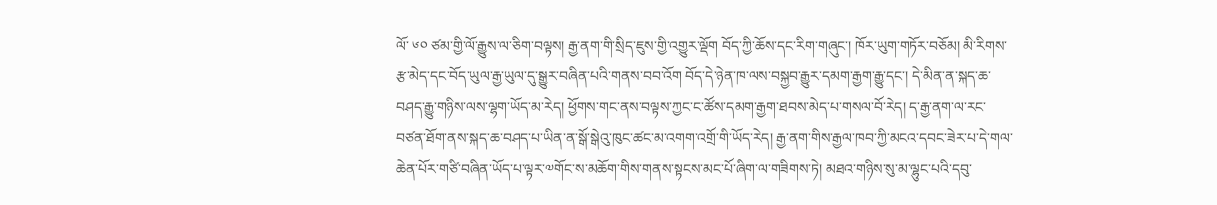ལོ་ ༦༠ ཙམ་གྱི་ལོ་རྒྱུས་ལ་ཅིག་བལྟས། རྒྱ་ནག་གི་སྲིད་ཇུས་གྱི་འགྱུར་ལྡོག བོད་ཀྱི་ཆོས་དང་རིག་གཞུང་། ཁོར་ཡུག་གཏོར་བཅོམ། མི་རིགས་རྩ་མེད་དང་བོད་ཡུལ་རྒྱ་ཡུལ་དུ་སྒྱུར་བཞིན་པའི་གནས་བབ་འོག བོད་དེ་ཉེན་ཁ་ལས་བསྐྱབ་རྒྱུར་དམག་རྒྱག་རྒྱུ་དང་། དེ་མིན་ན་སྐད་ཆ་བཤད་རྒྱུ་གཉིས་ལས་ལྷག་ཡོད་མ་རེད། ཕྱོགས་གང་ནས་བལྟས་ཀྱང་ང་ཚོས་དམག་རྒྱག་ཐབས་མེད་པ་གསལ་བོ་རེད། ད་རྒྱ་ནག་ལ་རང་བཙན་ཐོག་ནས་སྐད་ཆ་བཤད་པ་ཡིན་ན་སྒོ་སྒེའུ་ཁུང་ཚང་མ་འགག་འགྲོ་གི་ཡོད་རེད། རྒྱ་ནག་གིས་རྒྱལ་ཁབ་ཀྱི་མངའ་དབང་ཟེར་པ་དེ་གལ་ཆེན་པོར་གཙི་བཞིན་ཡོད་པ་ལྟར་༧གོང་ས་མཆོག་གིས་གནས་སྟངས་མང་པོ་ཞིག་ལ་གཟིགས་ཏེ། མཐའ་གཉིས་སུ་མ་ལྷུང་པའི་དབུ་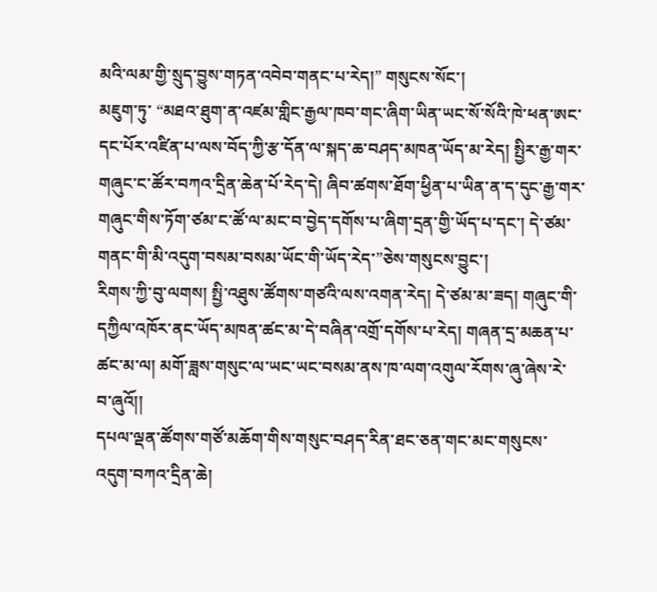མའི་ལམ་གྱི་སྲུད་བྱུས་གཏན་འབེབ་གནང་པ་རེད།” གསུངས་སོང་།
མཇུག་ཏུ་ “མཐའ་ཐུག་ན་འཛམ་གླིང་རྒྱལ་ཁབ་གང་ཞིག་ཡིན་ཡང་སོ་སོའི་ཁེ་ཕན་ཨང་དང་པོར་འཛིན་པ་ལས་བོད་ཀྱི་རྩ་དོན་ལ་སྐད་ཆ་བཤད་མཁན་ཡོད་མ་རེད། སྤྱིར་རྒྱ་གར་གཞུང་ང་ཚོར་བཀའ་དྲིན་ཆེན་པོ་རེད་དེ། ཞིབ་ཚགས་ཐོག་ཕྱིན་པ་ཡིན་ན་ད་དུང་རྒྱ་གར་གཞུང་གིས་ཏོག་ཙམ་ང་ཚོ་ལ་མང་བ་བྱེད་དགོས་པ་ཞིག་དྲན་གྱི་ཡོད་པ་དང་། དེ་ཙམ་གནང་གི་མི་འདུག་བསམ་བསམ་ཡོང་གི་ཡོད་རེད་”ཅེས་གསུངས་བྱུང་།
རིགས་ཀྱི་བུ་ལགས། སྤྱི་འཐུས་ཚོགས་གཙའི་ལས་འགན་རེད། དེ་ཙམ་མ་ཟད། གཞུང་གི་དཀྱིལ་འཁོར་ནང་ཡོད་མཁན་ཚང་མ་དེ་བཞིན་འགྲོ་དགོས་པ་རེད། གཞན་དྲ་མཆན་པ་ཚང་མ་ལ། མགོ་ཟླས་གསུང་ལ་ཡང་ཡང་བསམ་ནས་ཁ་ལག་འགུལ་རོགས་ཞུ་ཞེས་རེ་བ་ཞུའོ།།
དཔལ་ལྡན་ཚོགས་གཙོ་མཆོག་གིས་གསུང་བཤད་རིན་ཐང་ཅན་གང་མང་གསུངས་འདུག་བཀའ་དྲིན་ཆེ།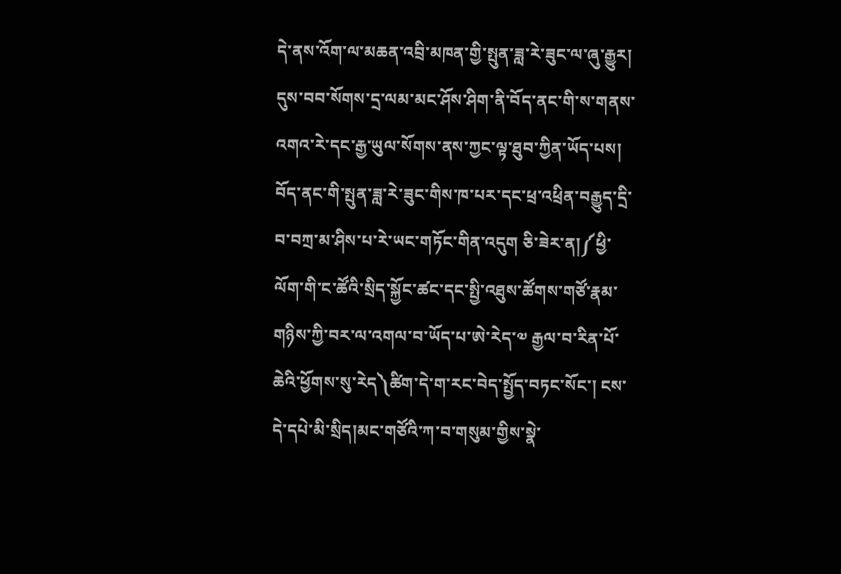དེ་ནས་འོག་ལ་མཆན་འབྲི་མཁན་གྱི་སྤུན་ཟླ་རེ་ཟུང་ལ་ཞུ་རྒྱུར། དུས་བབ་སོགས་དྲ་ལམ་མང་ཤོས་ཤིག་ནི་བོད་ནང་གི་ས་གནས་འགའ་རེ་དང་རྒྱ་ཡུལ་སོགས་ནས་ཀྱང་ལྟ་ཐུབ་ཀྱིན་ཡོད་པས། བོད་ནང་གི་སྤུན་ཟླ་རེ་ཟུང་གིས་ཁ་པར་དང་ཕྲ་འཕྲིན་བརྒྱུད་དྲི་བ་བཀྲ་མ་ཤིས་པ་རེ་ཡང་གཏོང་གིན་འདུག ཅི་ཟེར་ན།༼ཕྱི་ལོག་གི་ང་ཚོའི་སྲིད་སྐྱོང་ཚང་དང་སྤྱི་འཐུས་ཚོགས་གཙོ་རྣམ་གཉིས་ཀྱི་བར་ལ་འགལ་བ་ཡོད་པ་ཨེ་རེད་༧ རྒྱལ་བ་རིན་པོ་ཆེའི་ཕྱོགས་སུ་རེད༽ཚིག་དེ་ག་རང་བེད་སྤྱོད་བཏང་སོང་། ངས་དེ་དཔེ་མི་སྲིད།མང་གཙོའི་ཀ་བ་གསུམ་གྱིས་སྣེ་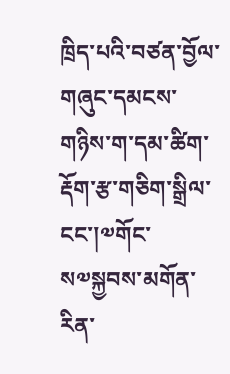ཁྲིད་པའི་བཙན་བྱོལ་གཞུང་དམངས་གཉིས་ག་དམ་ཚིག་རྡོག་རྩ་གཅིག་སྒྲིལ་ངང་།༧གོང་ས༧སྐྱབས་མགོན་རིན་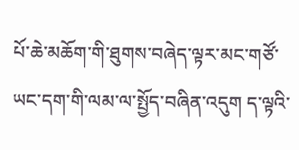པོ་ཆེ་མཆོག་གི་ཐུགས་བཞེད་ལྟར་མང་གཙོ་ཡང་དག་གི་ལམ་ལ་སྤྱོད་བཞིན་འདུག ད་ལྟའི་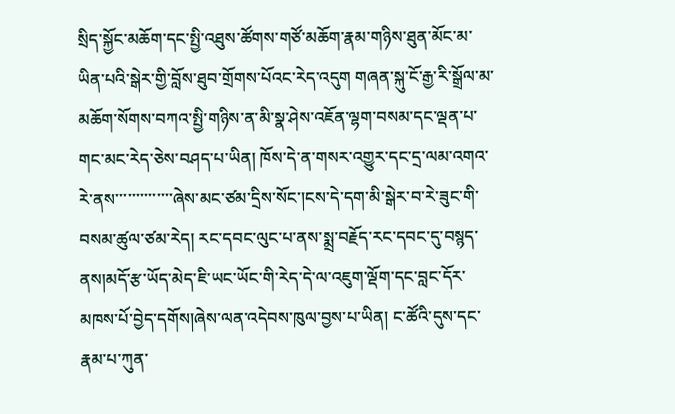སྲིད་སྐྱོང་མཆོག་དང་སྤྱི་འཐུས་ཚོགས་གཙོ་མཆོག་རྣམ་གཉིས་ཐུན་མོང་མ་ཡིན་པའི་སྒེར་གྱི་བློས་ཐུབ་གྲོགས་པོའང་རེད་འདུག གཞན་སྐུ་ངོ་རྒྱ་རི་སྒྲོལ་མ་མཆོག་སོགས་བཀའ་སྤྱི་གཉིས་ན་མི་སྣ་ཤེས་འཇོན་ལྷག་བསམ་དང་ལྡན་པ་གང་མང་རེད་ཅེས་བཤད་པ་ཡིན། ཁོས་དེ་ན་གསར་འགྱུར་དང་དྲ་ལམ་འགའ་རེ་ནས་་་་་་་་་་་་་་ཞེས་མང་ཙམ་དྲིས་སོང་།ངས་དེ་དག་མི་སྒེར་བ་རེ་ཟུང་གི་བསམ་ཚུལ་ཙམ་རེད། རང་དབང་ལུང་པ་ནས་སྨྲ་བརྗོད་རང་དབང་དུ་བསྙད་ནས།མདོ་རྩ་ཡོད་མེད་ཇི་ཡང་ཡོང་གི་རེད་དེ་ལ་འཇུག་ལྡོག་དང་བླང་དོར་མཁས་པོ་བྱེད་དགོས།ཞེས་ལན་འདེབས་ཁུལ་བྱས་པ་ཡིན། ང་ཚོའི་དུས་དང་རྣམ་པ་ཀུན་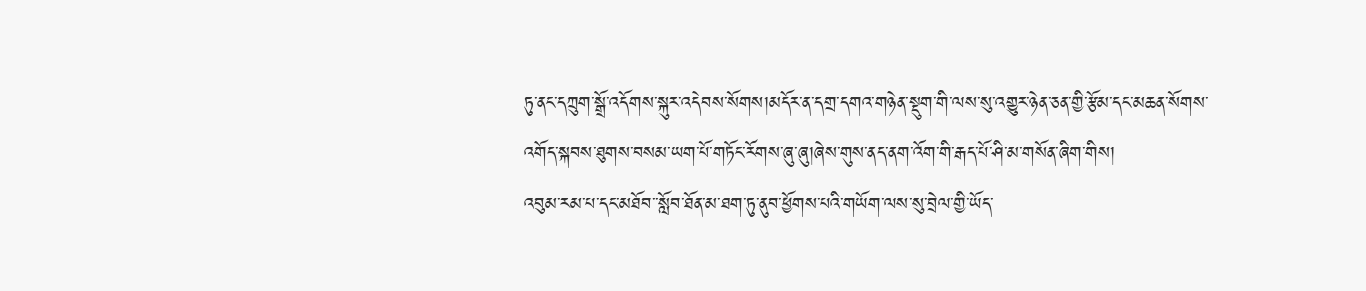ཏུ་ནང་དཀྲུག་སྒྲོ་འདོགས་སྐུར་འདེབས་སོགས།མདོར་ན་དགྲ་དགའ་གཉེན་སྡུག་གི་ལས་སུ་འགྱུར་ཉེན་ཅན་གྱི་རྩོམ་དང་མཆན་སོགས་འགོད་སྐབས་ཐུགས་བསམ་ཡག་པོ་གཏོང་རོགས་ཞུ་ཞུ།ཞེས་གུས་ནད་ནག་འོག་གི་རྒད་པོ་ཤི་མ་གསོན་ཞིག་གིས།
འབུམ་རམ་པ་དང་མཐོབ་་སློབ་ཐོན་མ་ཐག་ཏུ་ནུབ་ཕྱོགས་པའི་གཡོག་ལས་སུ་བྲེལ་གྱི་ཡོད་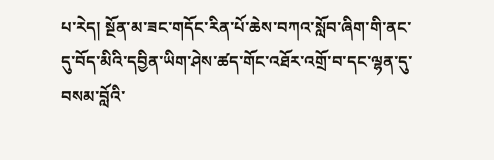པ་རེད། སྔོན་མ་ཟང་གདོང་རིན་པོ་ཆེས་བཀའ་སློབ་ཞིག་གི་ནང་དུ་བོད་མིའི་དབྱིན་ཡིག་ཤེས་ཚད་གོང་འཐོར་འགྲོ་བ་དང་ལྷན་དུ་བསམ་བློའི་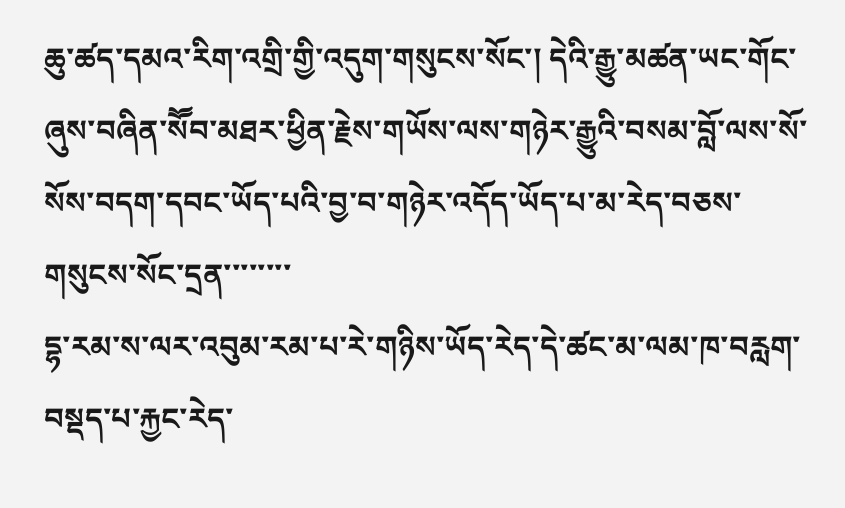ཆུ་ཚད་དམའ་རིག་འགྲི་གྱི་འདུག་གསུངས་སོང་། དེའི་རྒྱུ་མཚན་ཡང་གོང་ཞུས་བཞིན་སཽབ་མཐར་ཕྱིན་རྗེས་གཡོས་ལས་གཉེར་རྒྱུའི་བསམ་བློ་ལས་སོ་སོས་བདག་དབང་ཡོད་པའི་བྱ་བ་གཉེར་འདོད་ཡོད་པ་མ་རེད་བཅས་གསུངས་སོང་དྲན་་་་་་་་
དྷ་རམ་ས་ལར་འབུམ་རམ་པ་རེ་གཉིས་ཡོད་རེད་དེ་ཚང་མ་ལམ་ཁ་བརླག་བསྡད་པ་རྐྱང་རེད་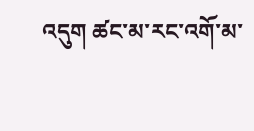འདུག ཚང་མ་རང་འགོ་མ་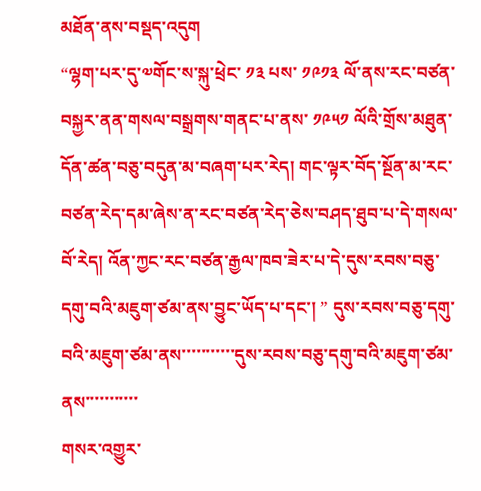མཐོན་ནས་བསྡད་འདུག
“ལྷག་པར་དུ་༧གོང་ས་སྐུ་ཕྲེང་ ༡༣ པས་ ༡༩༡༣ ལོ་ནས་རང་བཙན་བསྐྱར་ནན་གསལ་བསྒྲགས་གནང་པ་ནས་ ༡༩༥༡ ལོའི་གྲོས་མཐུན་དོན་ཚན་བཅུ་བདུན་མ་བཞག་པར་རེད། གང་ལྟར་བོད་སྔོན་མ་རང་བཙན་རེད་དམ་ཞེས་ན་རང་བཙན་རེད་ཅེས་བཤད་ཐུབ་པ་དེ་གསལ་བོ་རེད། འོན་ཀྱང་རང་བཙན་རྒྱལ་ཁབ་ཟེར་པ་དེ་དུས་རབས་བཅུ་དགུ་བའི་མཇུག་ཙམ་ནས་བྱུང་ཡོད་པ་དང་། ” དུས་རབས་བཅུ་དགུ་བའི་མཇུག་ཙམ་ནས་་་་་་་་་་་དུས་རབས་བཅུ་དགུ་བའི་མཇུག་ཙམ་ནས་་་་་་་་་་་
གསར་འགྱུར་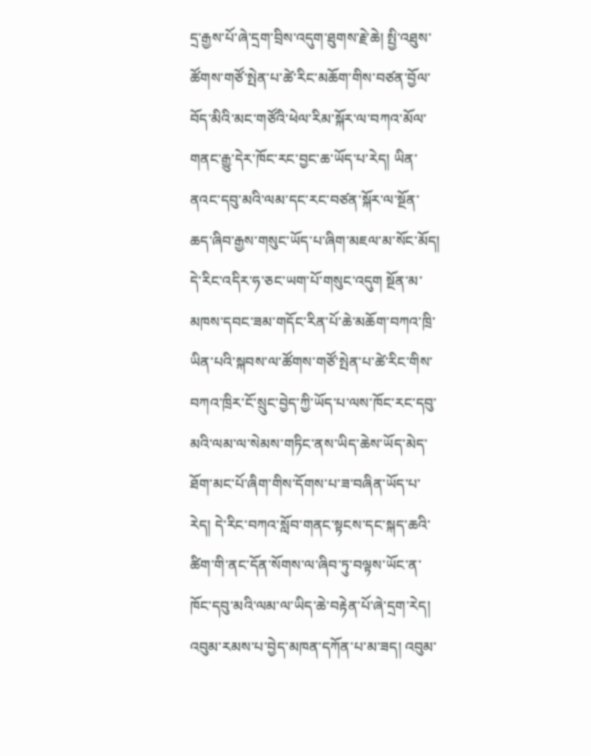དྲ་རྒྱས་པོ་ཞེ་དྲག་བྲིས་འདུག་ཐུགས་རྗེ་ཆེ། སྤྱི་འཐུས་ཚོགས་གཙོ་སྤེན་པ་ཚེ་རིང་མཆོག་གིས་བཙན་བྱོལ་བོད་མིའི་མང་གཙོའི་ཕེལ་རིམ་སྐོར་ལ་བཀའ་མོལ་གནང་རྒྱུ་དེར་ཁོང་རང་བྱང་ཆ་ཡོད་པ་རེད། ཡིན་ནའང་དབུ་མའི་ལམ་དང་རང་བཙན་སྐོར་ལ་སྔོན་ཆད་ཞིབ་རྒྱས་གསུང་ཡོད་པ་ཞིག་མཇལ་མ་སོང་མོད། དེ་རིང་འདིར་ཧ་ཅང་ཡག་པོ་གསུང་འདུག སྔོན་མ་མཁས་དབང་ཟམ་གདོང་རིན་པོ་ཆེ་མཆོག་བཀའ་ཁྲི་ཡིན་པའི་སྐབས་ལ་ཚོགས་གཙོ་སྤེན་པ་ཚེ་རིང་གིས་བཀའ་ཁྲིར་ངོ་སྲུང་བྱེད་ཀྱི་ཡོད་པ་ལས་ཁོང་རང་དབུ་མའི་ལམ་ལ་སེམས་གཏིང་ནས་ཡིད་ཆེས་ཡོད་མེད་ཐོག་མང་པོ་ཞིག་གིས་དོགས་པ་ཟ་བཞིན་ཡོད་པ་རེད། དེ་རིང་བཀའ་སློབ་གནང་སྟངས་དང་སྐད་ཆའི་ཚིག་གི་ནང་དོན་སོགས་ལ་ཞིབ་ཏུ་བལྟས་ཡོང་ན་ཁོང་དབུ་མའི་ལམ་ལ་ཡིད་ཆེ་བརྟེན་པོ་ཞེ་དྲག་རེད།
འབུམ་རམས་པ་བྱེད་མཁན་དཀོན་པ་མ་ཟད། འབུམ་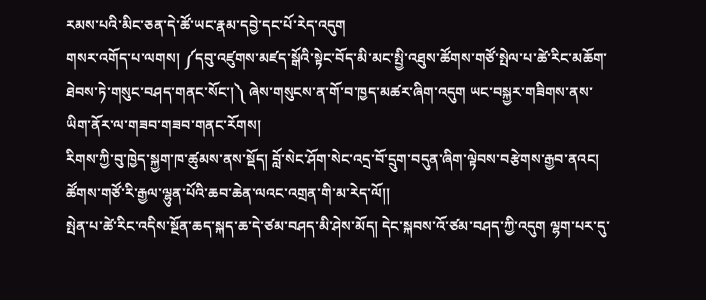རམས་པའི་མིང་ཅན་དེ་ཚོ་ཡང་རྣམ་དབྱེ་དང་པོ་རེད་འདུག
གསར་འགོད་པ་ལགས། ༼དབུ་འཛུགས་མཛད་སྒོའི་སྟེང་བོད་མི་མང་སྤྱི་འཐུས་ཚོགས་གཙོ་སྤེལ་པ་ཚེ་རིང་མཆོག་ཐེབས་ཏེ་གསུང་བཤད་གནང་སོང་།༽ ཞེས་གསུངས་ན་གོ་བ་ཁྱད་མཚར་ཞིག་འདུག ཡང་བསྐྱར་གཟིགས་ནས་ཡིག་ནོར་ལ་གཟབ་གཟབ་གནང་རོགས།
རིགས་ཀྱི་བུ་ཁྱེད་སྐྱག་ཁ་ཚུམས་ནས་སྡོད། བློ་སེང་ཤོག་སེང་འདྲ་བོ་དྲུག་བདུན་ཞིག་ལྟེབས་བརྩེགས་རྒྱབ་ནའང། ཚོགས་གཙོ་རི་རྒྱལ་ལྷུན་པོའི་ཆབ་ཆེན་ལའང་འགྲན་གི་མ་རེད་ལོ།།
སྤེན་པ་ཚེ་རིང་འདིས་སྔོན་ཆད་སྐད་ཆ་དེ་ཙམ་བཤད་མི་ཤེས་མོད། དེང་སྐབས་འོ་ཙམ་བཤད་ཀྱི་འདུག ལྷག་པར་དུ་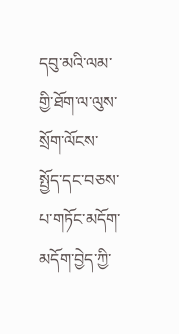དབུ་མའི་ལམ་གྱི་ཐོག་ལ་ལུས་སྲོག་ལོངས་སྤྱོད་དང་བཅས་པ་གཏོང་མདོག་མདོག་བྱེད་ཀྱི་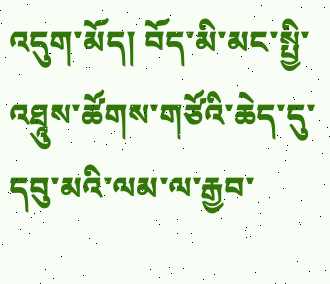འདུག་མོད། བོད་མི་མང་སྤྱི་འཐཱུས་ཚོགས་གཙོའི་ཆེད་དུ་དབུ་མའི་ལམ་ལ་རྒྱབ་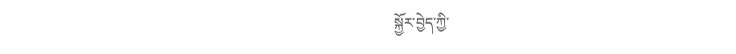སྐྱོར་བྱེད་ཀྱི་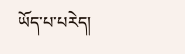ཡོད་པ་པརེད།